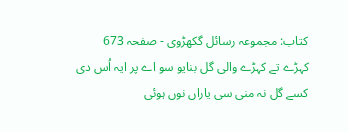کتاب: مجموعہ رسائل گکھڑوی - صفحہ 673
کہڑے تے کہڑے والی گل بنایو سو اے پر ایہ اُس دی کسے گل نہ منی سی یاراں نوں ہوئی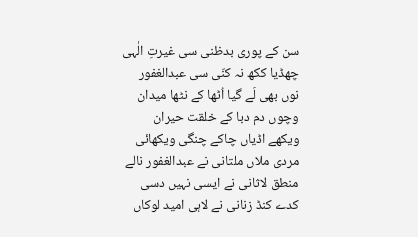سن کے پوری بدظنی سی غیرتِ الٰہی چھڈیا ککھ نہ کنّی سی عبدالغفور نوں بھی لَے گیا اُٹھا کے نٹھا میدان وچوں دم دبا کے خلقت حیران ویکھے اڈیاں چاکے چنگی ویکھائی مردی ملاں ملتانی نے عبدالغفور نالے منطق لاثانی نے ایسی نہیں دسی کدے کنڈ زنانی نے لاہی امید لوکاں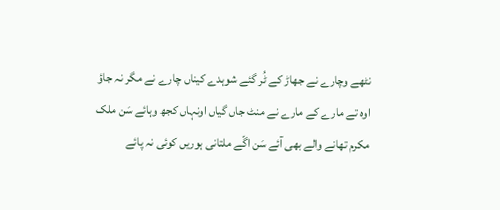نٹھے وچارے نے جھاڑ کے ٹُر گئے شوہدے کیناں چارے نے مگر نہ جاؤ اوہ تے مارے کے مارے نے منٹ جاں گیاں اونہاں کجھ وہائے سَن ملک مکرم تھانے والے بھی آئے سَن اگّے ملتانی ہوریں کوئی نہ پائے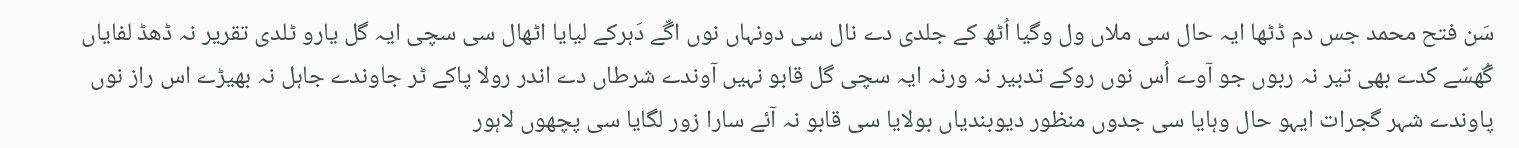سَن فتح محمد جس دم ڈٹھا ایہ حال سی ملاں ول وگیا اُٹھ کے جلدی دے نال سی دونہاں نوں اگّے دَہرکے لیایا اٹھال سی سچی ایہ گل یارو ٹلدی تقریر نہ ڈھڈ لفایاں گُھسّے کدے بھی تیر نہ ربوں جو آوے اُس نوں روکے تدبیر نہ ورنہ ایہ سچی گل قابو نہیں آوندے شرطاں دے اندر رولا پاکے ٹر جاوندے جاہل نہ بھیڑے اس راز نوں پاوندے شہر گجرات ایہو حال وہایا سی جدوں منظور دیوبندیاں بولایا سی قابو نہ آئے سارا زور لگایا سی پچھوں لاہور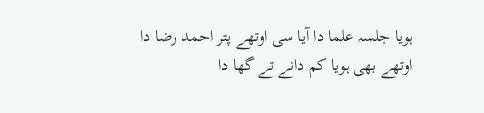ہویا جلسہ علما دا آیا سی اوتھے پتر احمد رضا دا اوتھے بھی ہویا کم دانے تے گھا دا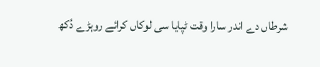شرطاں دے اندر سارا وقت ٹپایا سی لوکاں کرائے روہڑے دُکھ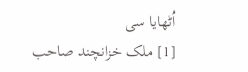اُٹھایا سی
[1] ملک خزانچند صاحب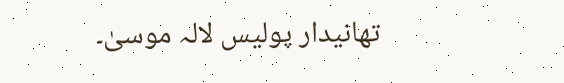تھانیدار پولیس لالہ موسیٰ۔